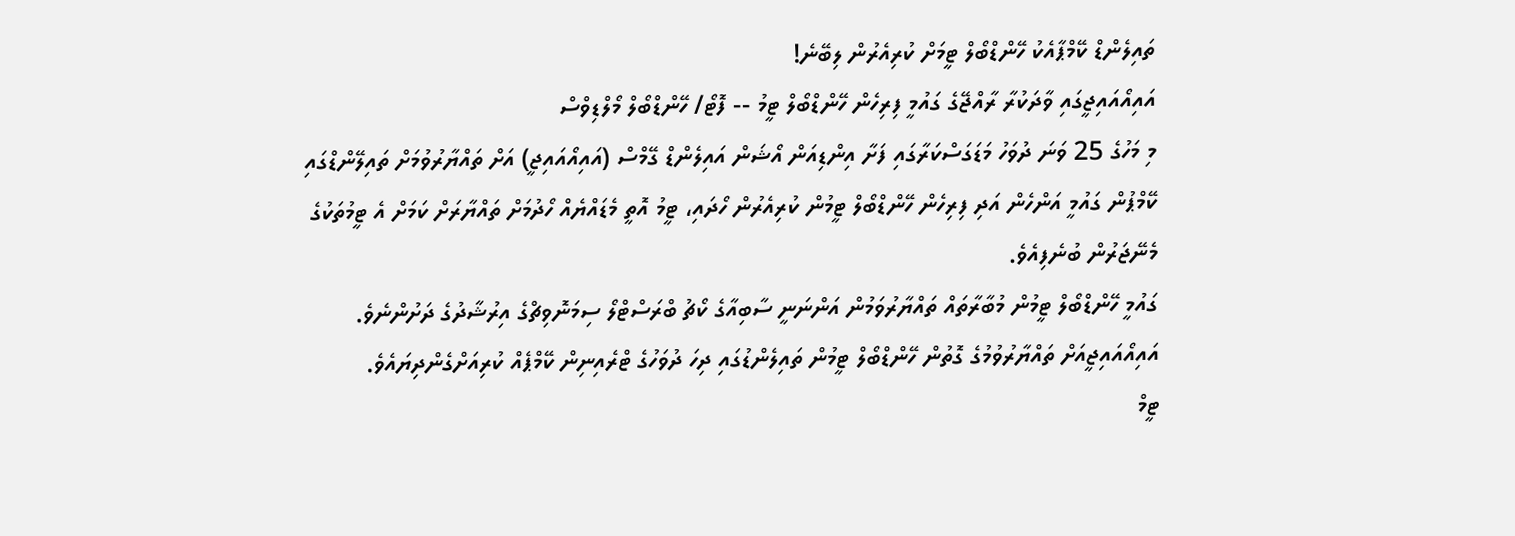ތައިލެންޑް ކޭމްޕާއެކު ހޭންޑްބޯލް ޓީމަށް ކުރިއެރުން ލިބޭނެ!
އައިއޯއައިޖީގައި ވާދަކުރާ ރާއްޖޭގެ ގައުމީ ފިރިހެން ހޭންޑްބޯލް ޓީމު -- ފޮޓޯ/ ހޭންޑްބޯލް މޯލްޑިވްސް
މި މަހުގެ 25 ވަނަ ދުވަހު މަޑަގަސްކަރާގައި ފަށާ އިންޑިއަން އޯޝަން އައިލެންޑް ގޭމްސް (އައިއޯއައިޖީ) އަށް ތައްޔާރުވުމަށް ތައިލޭންޑްގައި ކޭމްޕުން ގައުމީ އަންހެން އަދި ފިރިހެން ހޭންޑްބޯލް ޓީމުން ކުރިއެރުން ހޯދައި، ޓީމު އޮތީ މެޑައްޔެއް ހޯދުމަށް ތައްޔާރަށް ކަމަށް އެ ޓީމުތަކުގެ މެނޭޖަރުން ބުނެފިއެވެ.
ގައުމީ ހޭންޑްބޯލް ޓީމުން މުބާރާތައް ތައްޔާރުވަމުން އަންނަނީ ސާބިއާގެ ކޯޗު ބްރަސްޓްލޯ ސިމަނޮވިޗްގެ އިރުޝާދުގެ ދަށުންނެވެ. އައިއޯއައިޖީއަށް ތައްޔާރުވުމުގެ ގޮތުން ހޭންޑްބޯލް ޓީމުން ތައިލެންޑުގައި ދިހަ ދުވަހުގެ ޓްރެއިނިން ކޭމްޕެއް ކުރިއަށްގެންދިޔައެވެ.
ޓީމް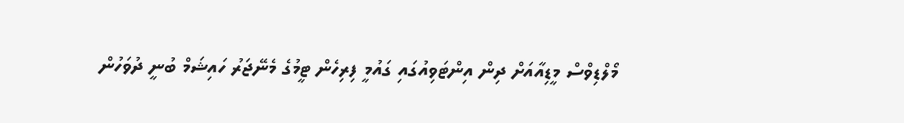މޯލްޑިވްސް މީޑިއާއަށް ދިން އިންޓަވިއުގައި ގައުމީ ފިރިހެން ޓީމުގެ މެނޭޖަރު ހައިޝަމް ބުނީ ދުވަހުން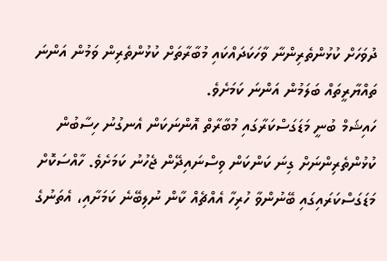ދުވަހަށް ކުޅުންތެރިންނާ ވާހަކަދައްކައި މުބާރާތަށް ކުޅުންތެރިން ވަމުން އަންނަ ތައްޔާރީތައް ބަލަމުން އަންނަ ކަމަށެވެ.
ހައިޝަމް ބުނީ މަޑަގަސްކަރާގައި މުބާރާތް އޮންނަކަން އެނގުނު ހިސާބުން ކުޅުންތެރިންނަށް ގިނަ ކަންކަން ވިސްނައިދޭން ޖެހުނު ކަމަށެވެ. ހާއްސަކޮށް މަޑަގަސްކަރައިގައި ބޭނުންވާ ހުރިހާ އެއްޗެއް ކާން ނުލިބޭނެ ކަމަށާއި، އެތަނުގެ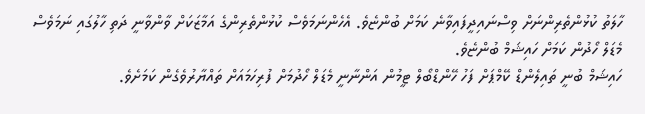ހާލަތު ކުޅުންތެރިންނަށް ވިސްނައިދީފައިވާނެ ކަމަށް ބުންޏެވެ. އެހެންނަމަވެސް ކުޅުންތެރިންގެ އަމާޒަކަށް ވާންވާނީ ދަތި ހާލުގައި ނަމަވެސް މެޑަލް ހޯދުން ކަމަށް ހައިޝަމް ބުންޏެވެ.
ހައިޝަމް ބުނީ ތައިލެންޑް ކޭމްޕަށް ފަހު ހޭންޑްބޯލް ޓީމުން އަންނާނީ މެޑަލް ހޯދުމަށް ފުރިހަމައަށް ތައްޔާރުވެގެން ކަމަށެވެ.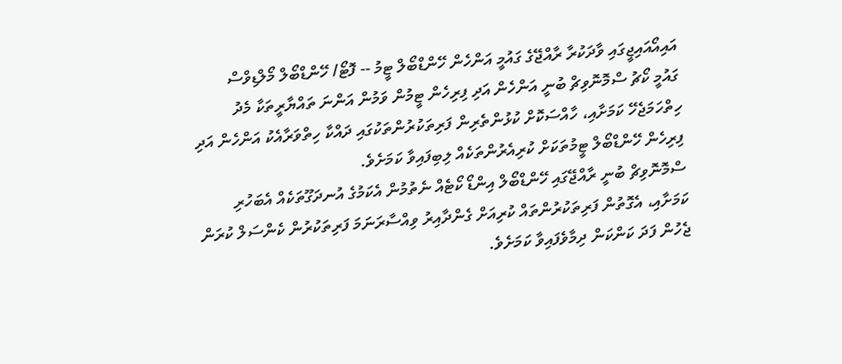އައިއޯއައިޖީގައި ވާދަކުރާ ރާއްޖޭގެ ގައުމީ އަންހެން ހޭންޑްބޯލް ޓީމު -- ފޮޓޯ/ ހޭންޑްބޯލް މޯލްޑިވްސް
ގައުމީ ކޯޗު ސްމޮނޮވިޗް ބުނީ އަންހެން އަދި ފިރިހެން ޓީމުން ވަމުން އަންނަ ތައްޔާރީތަކާ މެދު ހިތްހަމަޖެހޭ ކަމަށާއި، ހާއްސަކޮށް ކުޅުންތެރިން ފަރިތަކުރުންތަކުގައި ދައްކާ ހިތްވަރާއެކު އަންހެން އަދި ފިރިހެން ހޭންޑްބޯލް ޓީމުތަކަށް ކުރިއެރުންތަކެއް ލިބިފައިވާ ކަމަށެވެ.
ސްމޮނޮވިޗް ބުނީ ރާއްޖޭގައި ހޭންޑްބޯލް އިންޑޯ ކޯޓެއް ނެތުމުން އެކަމުގެ އުނދަގޫތަކެއް އެބަހުރި ކަމަށާއި، އެގޮތުން ފަރިތަކުރުންތައް ކުރިއަށް ގެންދާއިރު ވިއްސާރަނަމަ ފަރިތަކުރުން ކެންސަލް ކުރަން ޖެހުން ފަދަ ކަންކަން ދިމާވެފައިވާ ކަމަށެވެ.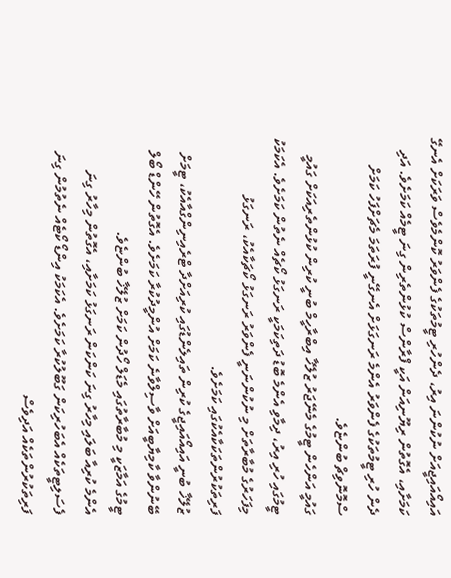އައިއޯއައިޖީއަށް ނުކުންނަ އިރު، ދެންހުރި ޓީމުތަކުގެ ފެންވަރު ކޮންމެވެސް ވަރަކަށް އެނގޭ ކަމަށާއި، އެގޮތުން ރިޔޫނިއަން އަކީ ފްރާންސް ކުޅުންތެރިން ގިނަ ޓީމެއް ކަމަށެވެ. އަދި ދެން ހުރި ޓީމުތަކުގެ ފެންވަރު އެންމެ ރަނގަޅަށް އެނގޭނީ ފުރަތަމަ މެޗަށްފަހު ކަމަށް ސްމޮނޮވިޗް ބުންޏެވެ.
ގައުމީ އަންހެން ޓީމުގެ މެނޭޖަރު ޒުލޭޚާ އިބްރާހީމް ބުނީ ކުރިން ކުޅުންތެރިއަކަށް ގައުމީ ޓީމުގައި ހުރި އިރު، ދިމާވި އެންމެ ބޮޑު ދަތިކަމަކީ ރަނގަޅު ކޯޗެއް ނެތުން ކަމަށެވެ. އެކަމަކު މިފަހަރުގެ މުބާރާތަށް މި ނުކުންނަނީ ފެންވަރު ރަނގަޅު ކޯޗަކާއެކު، ރަނގަޅު ފަރިތަކުރުންތަކަކާއެކުގައި ކަމަށެވެ.
ޒުލޭޚާ ބުނީ އައިއޯއައިޖީގެ ކުރިން ތައިލެންޑުގައި ކުރިއަށްދާ ޓްރެއިނިންގްއާއެކު، ޓީމަށް ބޭނުންވާ ކާމިޔާބީއަށް ވާސިލްވާނެ ކަމަށް އުންމީދުކުރާ ކަމަށެވެ. އެގޮތުން ހޭންޑް ބޯލް ޓީމުގެ އަމާޒަކީ މި މުބާރާތުގައި މެޑަލް ހޯދުން ކަމަށް ޒުލޭޚާ ބުންޏެވެ.
އެންމެ ކުރިއާ ބަލައި މިހާރު ގިނަ ކަންކަން ރަނގަޅު ކަމަށާއި، އެގޮތުން މިހާރު ގިނަ ފެސަލިޓީތަކެއް އެބަހުރިކަން ގަބޫލުކުރާ ކަމަށެވެ. އެކަމަކު އިންޑޯ ކޯޓެއް ނެތުމުން ގިނަ ފަރިތަކުރުންތަކެއް އަދިވެސް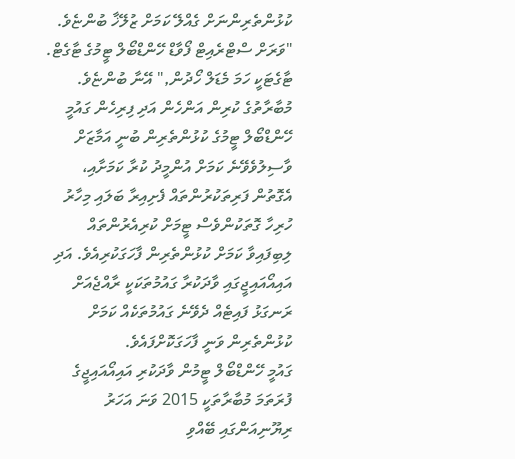ކުޅުންތެރިންނަށް ގެއްލޭ ކަމަށް ޒުލޭޚާ ބުންޏެވެ.
"ވަރަށް ސްޓްރެއިޓް ފޯވާޑް ހޭންޑްބޯލް ޓީމުގެ ޓާގެޓް. ޓާގެޓަކީ ހަމަ މެޑަލް ހޯދުން," އޭނާ ބުންޏެވެ.
މުބާރާތުގެ ކުރިން އަންހެން އަދި ފިރިހެން ގައުމީ ހޭންޑްބޯލް ޓީމުގެ ކުޅުންތެރިން ބުނީ އަމާޒަށް ވާސިލުވެވޭނެ ކަމަށް އުންމީދު ކުރާ ކަމަށާއި، އެގޮތުން ފަރިތަކުރުންތައް ފެށިއިރާ ބަލައި މިހާރު ހުރިހާ ގޮތަކުންވެސް ޓީމަށް ކުރިއެރުންތައް ލިބިފައިވާ ކަމަށް ކުޅުންތެރިން ފާހަގަކުރިއެވެ. އަދި އައިއޯއައިޖީގައި ވާދަކުރާ ގައުމުތަކަކީ ރާއްޖެއަށް ރަނގަޅު ފައިޓެއް ދެވޭނެ ގައުމުތަކެއް ކަމަށް ކުޅުންތެރިން ވަނީ ފާހަގަކޮށްފައެވެ.
ގައުމީ ހޭންޑްބޯލް ޓީމުން ވާދަކުރި އައިއޯއައިޖީގެ ފުރަތަމަ މުބާރާތަކީ 2015 ވަނަ އަހަރު ރިޔޫނިއަންގައި ބޭއްވި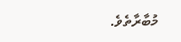މުބާރާތެވެ.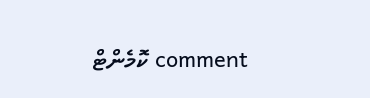comment ކޮމެންޓް